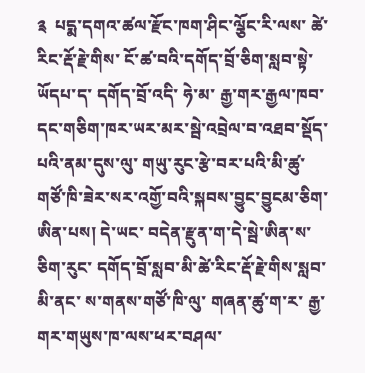༉  པདྨ་དགའ་ཚལ་རྫོང་ཁག་ཤིང་ལྕོང་རི་ལས་ ཚེ་རིང་རྡོ་རྗེ་གིས་ ངོ་ཚ་བའི་དགོད་བྲོ་ཅིག་སླབ་སྟེ་ཡོདཔ་ད་ དགོད་བྲོ་འདི་ ཧེ་མ་ རྒྱ་གར་རྒྱལ་ཁབ་དང་གཅིག་ཁར་ཡར་མར་སྦེ་འབྲེལ་བ་འཐབ་སྡོད་པའི་ནམ་དུས་ལུ་ གཡུ་རུང་རྩེ་བར་པའི་མི་ཚུ་ གཙོ་ཁི་ཟེར་སར་འགྱོ་བའི་སྐབས་བྱུང་བྱུངམ་ཅིག་ཨིན་པས། དེ་ཡང་ བདེན་རྫུན་ག་དེ་སྦེ་ཨིན་ས་ཅིག་རུང་ དགོད་བྲོ་སླབ་མི་ཚེ་རིང་རྡོ་རྗེ་གིས་སླབ་མི་ནང་ ས་གནས་གཙོ་ཁི་ལུ་ གཞན་ཚུ་ག་ར་ རྒྱ་གར་གཡུས་ཁ་ལས་ཕར་བཤལ་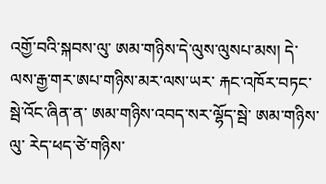འགྱོ་བའི་སྐབས་ལུ་ ཨམ་གཉིས་དེ་ལུས་ལུསཔ་མས། དེ་ལས་རྒྱ་གར་ཨཔ་གཉིས་མར་ལས་ཡར་ རྐང་འཁོར་བཏང་སྦེ་འོང་ཞིན་ན་ ཨམ་གཉིས་འབད་སར་ལྷོད་སྦེ་ ཨམ་གཉིས་ལུ་ རེད་ཕད་ཙེ་གཉིས་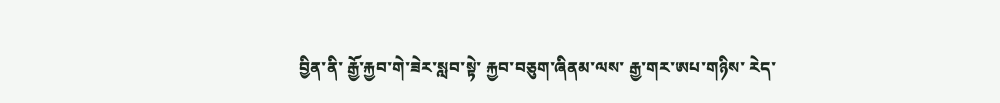བྱིན་ནི་ རྒྱོ་རྐྱབ་གེ་ཟེར་སླབ་སྟེ་ རྐྱབ་བཅུག་ཞིནམ་ལས་ རྒྱ་གར་ཨཔ་གཉིས་ རེད་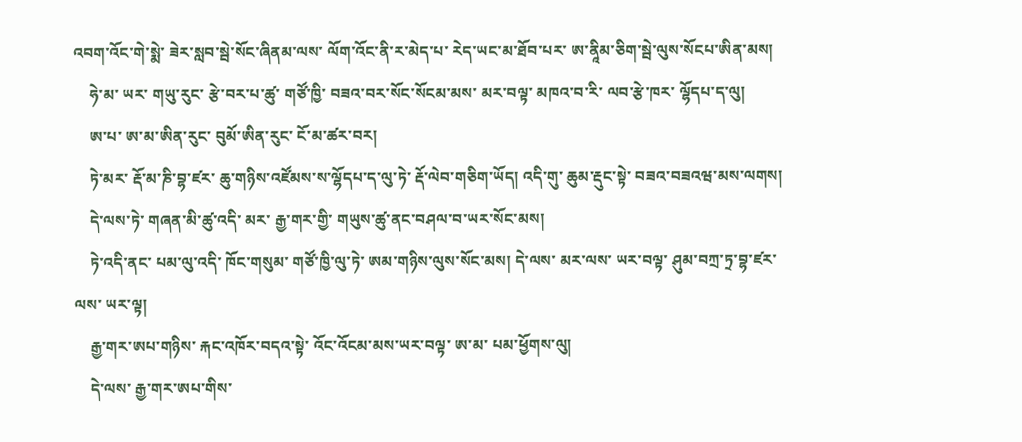འབག་འོང་གེ་སྨེ་ ཟེར་སླབ་སྦེ་སོང་ཞིནམ་ལས་ ལོག་འོང་ནི་ར་མེད་པ་ རེད་ཡང་མ་ཐོབ་པར་ ཨ་ནཱིམ་ཅིག་སྦེ་ལུས་སོངཔ་ཨིན་མས།
    ཧེ་མ་ ཡར་ གཡུ་རུང་ རྩེ་བར་པ་ཚུ་ གཙོ་ཁྱི་ བཟའ་བར་སོང་སོངམ་མས་ མར་བལྟ་ མཁའ་བ་རི་ ལབ་རྩེ་ཁར་ ལྷོདཔ་ད་ལུ།
    ཨ་པ་ ཨ་མ་ཨིན་རུང་ བུམོ་ཨིན་རུང་ ངོ་མ་ཚར་བར།
    ཏེ་མར་ རྡོ་མ་ཎི་བྷ་ཛར་ ཆུ་གཉིས་འཛོམས་ས་ལྷོདཔ་ད་ལུ་ཏེ་ རྡོ་ལེབ་གཅིག་ཡོད། འདི་གུ་ ཆུམ་རྡུང་སྟེ་ བཟའ་བཟའཝ་མས་ལགས།
    དེ་ལས་ཏེ་ གཞན་མི་ཚུ་འདི་ མར་ རྒྱ་གར་གྱི་ གཡུས་ཚུ་ནང་བཤལ་བ་ཡར་སོང་མས།
    ཏེ་འདི་ནང་ པམ་ལུ་འདི་ ཁོང་གསུམ་ གཙོ་ཁྱི་ལུ་ཏེ་ ཨམ་གཉིས་ལུས་སོང་མས། དེ་ལས་ མར་ལས་ ཡར་བལྟ་ ཤུམ་བཀྲ་ཏྲ་བྷ་ཛར་ལས་ ཡར་ལྟ།
    རྒྱ་གར་ཨཔ་གཉིས་ རྐང་འཁོར་བདའ་སྟེ་ འོང་འོངམ་མས་ཡར་བལྟ་ ཨ་མ་ པམ་ཕྱོགས་ལུ།
    དེ་ལས་ རྒྱ་གར་ཨཔ་གིས་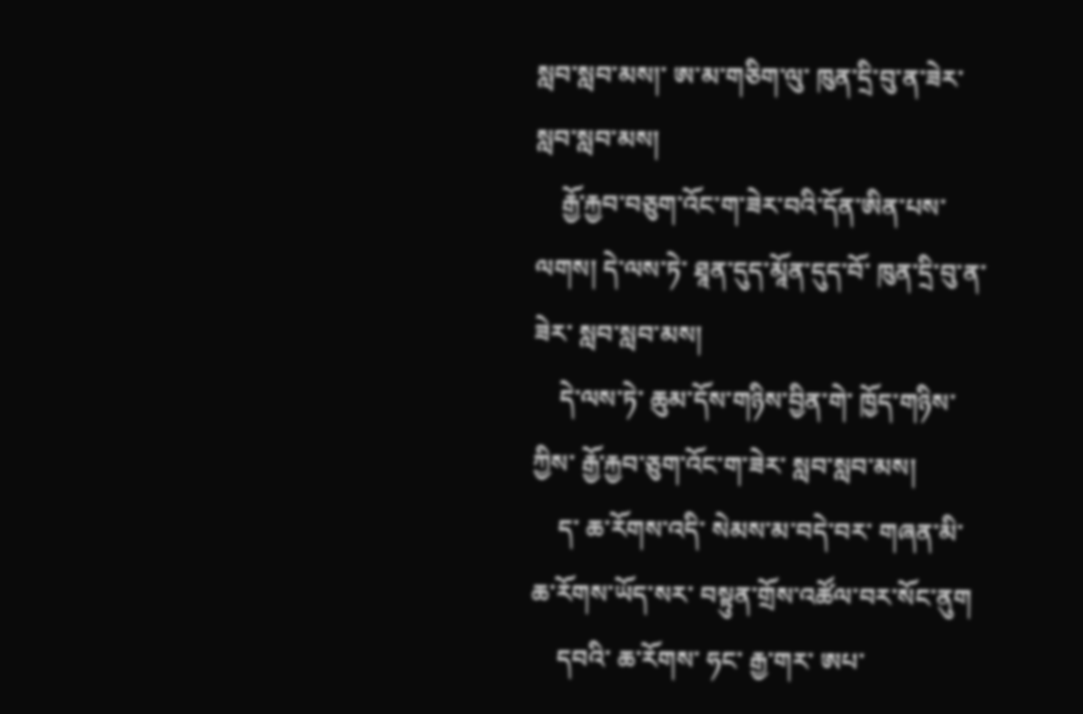སླབ་སླབ་མས།་ ཨ་མ་གཅིག་ལུ་ ཁུན་དྲི་བུ་ན་ཟེར་ སླབ་སླབ་མས།
    རྒྱོ་རྐྱབ་བཅུག་འོང་ག་ཟེར་བའི་དོན་ཨིན་པས་ལགས། དེ་ལས་ཏེ་ ཐཱན་དུད་མཱོན་དུད་བོ་ ཁུན་དྲི་བུ་ན་ཟེར་ སླབ་སླབ་མས།
    དེ་ལས་ཏེ་ ཆུམ་དོས་གཉིས་བྱིན་གེ་ ཁྱོད་གཉིས་ཀྱིས་ རྒྱོ་རྐྱབ་ཅུག་འོང་ག་ཟེར་ སླབ་སླབ་མས།
    ད་ ཆ་རོགས་འདི་ སེམས་མ་བདེ་བར་ གཞན་མི་ ཆ་རོགས་ཡོད་སར་ བསྟུན་གྲོས་འཚོལ་བར་སོང་ནུག
    དབའི་ ཆ་རོགས་ ཧང་ རྒྱ་གར་ ཨཔ་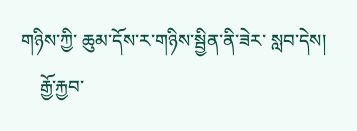གཉིས་ཀྱི་ ཆུམ་དོས་ར་གཉིས་སྦྱིན་ནི་ཟེར་ སླབ་དེས།
    རྒྱོ་རྐྱབ་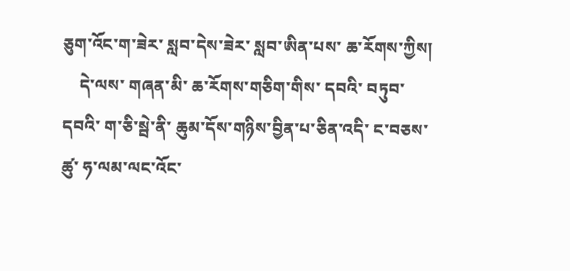ཅུག་འོང་ག་ཟེར་ སླབ་དེས་ཟེར་ སླབ་ཨིན་པས་ ཆ་རོགས་ཀྱིས།
    དེ་ལས་ གཞན་མི་ ཆ་རོགས་གཅིག་གིས་ དབའི་ བཏུབ་དབའི་ ག་ཅི་སྦེ་ནི་ ཆུམ་དོས་གཉིས་བྱིན་པ་ཅིན་འདི་ ང་བཅས་ཚུ་ ཧ་ལམ་ལང་འོང་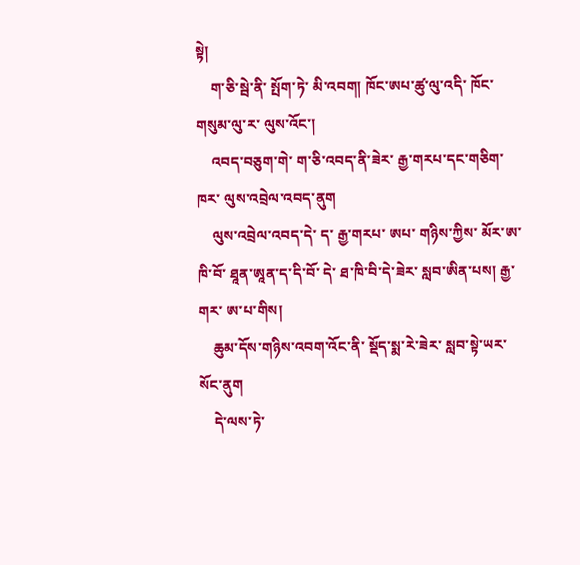སྟེ།
    ག་ཅི་སྦེ་ནི་ སྤོག་ཏེ་ མི་འབག། ཁོང་ཨཔ་ཚུ་ལུ་འདི་ ཁོང་གསུམ་ལུ་ར་ ལུས་འོང་།
    འབད་བཅུག་གེ་ ག་ཅི་འབད་ནི་ཟེར་ རྒྱ་གརཔ་དང་གཅིག་ཁར་ ལུས་འབྲེལ་འབད་ནུག
    ལུས་འབྲེལ་འབད་དེ་ ད་ རྒྱ་གརཔ་ ཨཔ་ གཉིས་ཀྱིས་ མོར་ཨ་ཁི་བོ་ ཐཱན་ཨཱན་ད་དི་བོ་ དེ་ ཐ་ཁི་བི་དེ་ཟེར་ སླབ་ཨིན་པས། རྒྱ་གར་ ཨ་པ་གིས།
    ཆུམ་དོས་གཉིས་འབག་འོང་ནི་ སྡོད་སྨ་རེ་ཟེར་ སླབ་སྟེ་ཡར་སོང་ནུག
    དེ་ལས་ཏེ་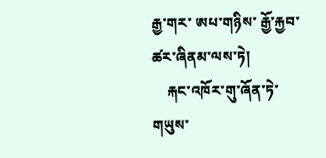རྒྱ་གར་ ཨཔ་གཉིས་ རྒྱོ་རྐྱབ་ཚར་ཞིནམ་ལས་ཏེ།
    རྐང་འཁོར་གུ་ཞོན་ཏེ་ གཡུས་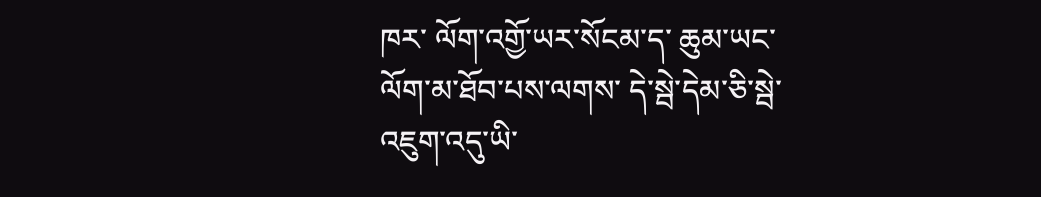ཁར་ ལོག་འགྱོ་ཡར་སོངམ་ད་ ཆུམ་ཡང་ ལོག་མ་ཐོབ་པས་ལགས་ དེ་སྦེ་དེམ་ཅི་སྦེ་ འཇུག་འདུ་ཡི་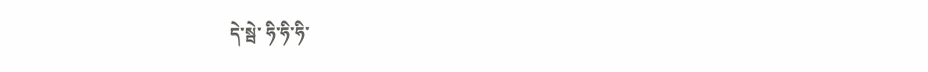དེ་སྦེ་ ཧི་ཧི་ཧི་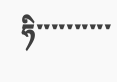ཧི་་་་་་་་་་